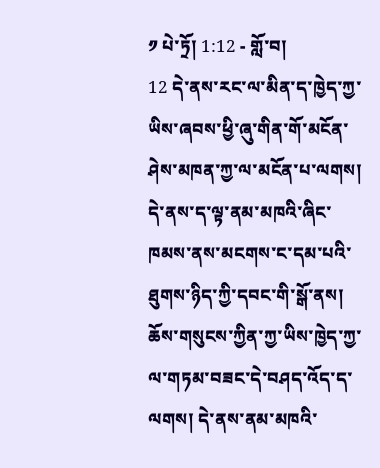༡ པེ་ཏྲོ། 1:12 - གློ་བ།
12 དེ་ནས་རང་ལ་མིན་ད་ཁྱེད་ཀྱ་ཡིས་ཞབས་ཕྱི་ཞུ་གིན་གོ་མངོན་ཤེས་མཁན་ཀྱ་ལ་མངོན་པ་ལགས། དེ་ནས་ད་ལྟ་ནམ་མཁའི་ཞིང་ཁམས་ནས་མངགས་ང་དམ་པའི་ཐུགས་ཉིད་ཀྱི་དབང་གི་སྒོ་ནས། ཆོས་གསུངས་ཀྱིན་ཀྱ་ཡིས་ཁྱེད་ཀྱ་ལ་གཏམ་བཟང་དེ་བཤད་འོད་ད་ལགས། དེ་ནས་ནམ་མཁའི་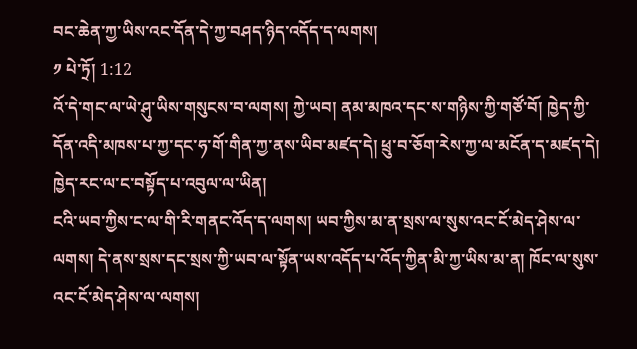བང་ཆེན་ཀྱ་ཡིས་འང་དོན་དེ་ཀྱ་བཤད་ཉིད་འདོད་ད་ལགས།
༡ པེ་ཏྲོ། 1:12
འོ་དེ་གང་ལ་ཡེ་ཤུ་ཡིས་གསུངས་བ་ལགས། ཀྱེ་ཡབ། ནམ་མཁའ་དང་ས་གཉིས་ཀྱི་གཙོ་བོ། ཁྱེད་ཀྱི་དོན་འདི་མཁས་པ་ཀྱ་དང་ཧ་གོ་གིན་ཀྱ་ནས་ཡིབ་མཛད་དེ། ཕྲུ་བ་ཅོག་རེས་ཀྱ་ལ་མངོན་ད་མཛད་དེ། ཁྱེད་རང་ལ་ང་བསྟོད་པ་འབུལ་ལ་ཡིན།
ངའི་ཡབ་ཀྱིས་ང་ལ་གི་རི་གནང་འོད་ད་ལགས། ཡབ་ཀྱིས་མ་ན་སྲས་ལ་སུས་འང་ངོ་མེད་ཤེས་ལ་ལགས། དེ་ནས་སྲས་དང་སྲས་ཀྱི་ཡབ་ལ་སྟོན་ཡས་འདོད་པ་འོད་ཀྱིན་མི་ཀྱ་ཡིས་མ་ན། ཁོང་ལ་སུས་འང་ངོ་མེད་ཤེས་ལ་ལགས།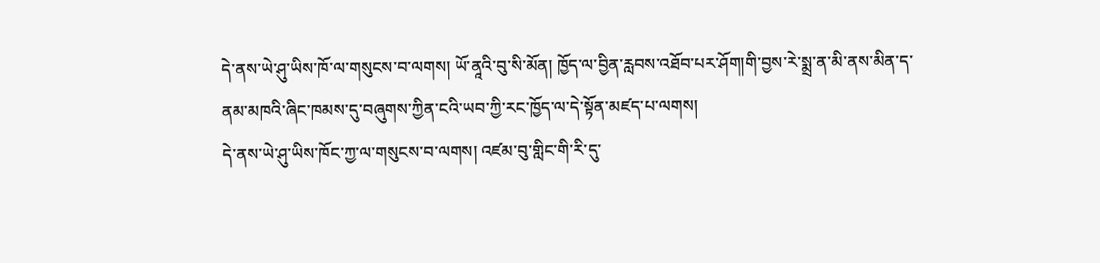དེ་ནས་ཡེ་ཤུ་ཡིས་ཁོ་ལ་གསུངས་བ་ལགས། ཡོ་ནཱའི་བུ་སི་མོན། ཁྱོད་ལ་བྱིན་རླབས་འཐོབ་པར་ཤོག།གི་བྱས་རེ་སྨྲ་ན་མི་ནས་མིན་ད་ནམ་མཁའི་ཞིང་ཁམས་དུ་བཞུགས་ཀྱིན་ངའི་ཡབ་ཀྱི་རང་ཁྱོད་ལ་དེ་སྟོན་མཛད་པ་ལགས།
དེ་ནས་ཡེ་ཤུ་ཡིས་ཁོང་ཀྱ་ལ་གསུངས་བ་ལགས། འཛམ་བུ་གླིང་གི་རི་དུ་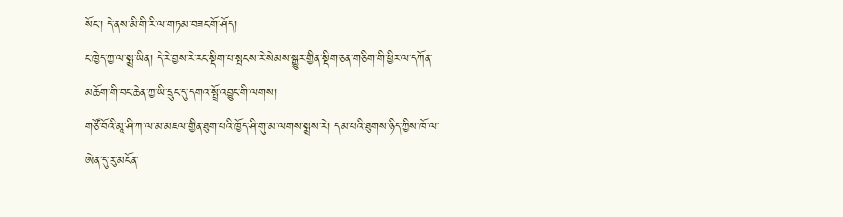སོང་། དེ་ནས་མི་གི་རི་ལ་གཏམ་བཟང་གོ་ཤོད།
ང་ཁྱེད་ཀྱ་ལ་སྨྲ་ཡིན། དེ་རེ་བྱས་རེ་རང་སྡིག་པ་སྤངས་རེ་སེམས་སྒྱུར་གྱིན་སྡིག་ཅན་གཅིག་གི་ཕྱིར་ལ་དཀོན་མཆོག་གི་བང་ཆེན་ཀྱ་ཡི་དྲུང་དུ་དགའ་སྤྲོ་འབྱུང་གི་ལགས།
གཙོ་བོའི་མཱ་ཤི་ཀ་ལ་མ་མཇལ་གྱིན་ཐུག་པའི་ཁྱོད་ཤི་གུ་མ་ལགས་སྨྲས་རེ། དམ་པའི་ཐུགས་ཉིད་ཀྱིས་ཁོ་ལ་ཨེན་དུ་རུ་མངོན་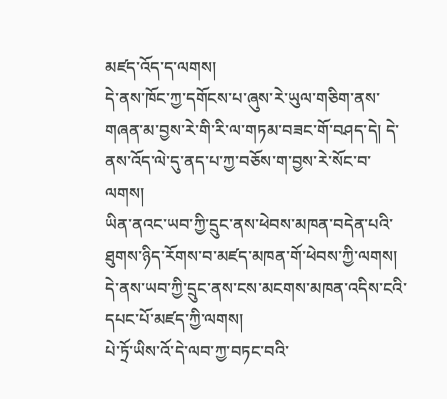མཛད་འོད་ད་ལགས།
དེ་ནས་ཁོང་ཀྱ་དགོངས་པ་ཞུས་རེ་ཡུལ་གཅིག་ནས་གཞན་མ་བྱས་རེ་གི་རི་ལ་གཏམ་བཟང་གོ་བཤད་དེ། དེ་ནས་འོད་ལེ་དུ་ནད་པ་ཀྱ་བཅོས་ག་བྱས་རེ་སོང་བ་ལགས།
ཡིན་ནའང་ཡབ་ཀྱི་དྲུང་ནས་ཕེབས་མཁན་བདེན་པའི་ཐུགས་ཉིད་རོགས་བ་མཛད་མཁན་གོ་ཕེབས་ཀྱི་ལགས། དེ་ནས་ཡབ་ཀྱི་དྲུང་ནས་ངས་མངགས་མཁན་འདིས་ངའི་དཔང་པོ་མཛད་ཀྱི་ལགས།
པེ་ཏྲོ་ཡིས་འོ་དེ་ལབ་ཀྱ་བཏང་བའི་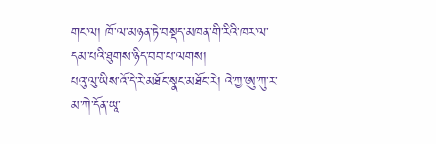གང་ལ། ཁོ་ལ་མཉན་ཏེ་བསྡད་མཁན་གི་རིའི་ཁར་ལ་དམ་པའི་ཐུགས་ཉིད་བབ་པ་ལགས།
པའུ་ལུ་ཡིས་འོ་དེ་རེ་མཐོང་སྣང་མཐོང་རེ། འེ་ཀྱ་ཨུ་ཀུ་ར་མ་ཀེ་དོན་ཡཱ་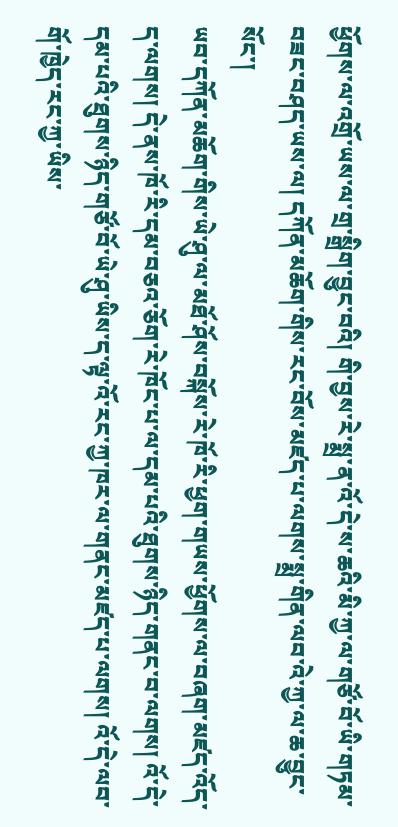ཕྱོགས་ལ་འགྲོ་ཡས་ལ་གྲ་སྒྲིག་བྱུང་བའི། གི་བྱས་རེ་སྨྲ་ན་འོ་དེ་ས་ཆའི་མི་ཀྱ་ལ་གཙོ་བོ་ཡི་གཏམ་བཟང་བཤད་ཡས་ལ། དཀོན་མཆོག་གིས་རང་བོས་མཛད་པ་ལགས་སྨྲ་གིན་ལབ་འེ་ཀྱ་ལ་ཆ་བྱུང་སོང་།
ཡབ་དཀོན་མཆོག་གིས་ཡེ་ཤུ་ལ་མཐོ་ཤོས་བསྐོས་རེ་ཁོ་རི་ཕྱག་གཡས་ཕྱོགས་ལ་བཞག་མཛད་འོད་ད་ལགས། དེ་ནས་ཁོ་རི་དམ་བཅའ་ཅོག་རེ་ཁོང་པ་ལ་དམ་པའི་ཐུགས་ཉིད་གནང་བ་ལགས། འོ་དེ་དམ་པའི་ཐུགས་ཉིད་གཙོ་བོ་ཡེ་ཤུ་ཡིས་ད་ལྟ་འོ་རང་ཀྱ་ཁར་ལ་གནང་མཛད་པ་ལགས། འོ་དེ་ལབ་གོ་ཁྱེད་རང་ཀྱ་ཡིས་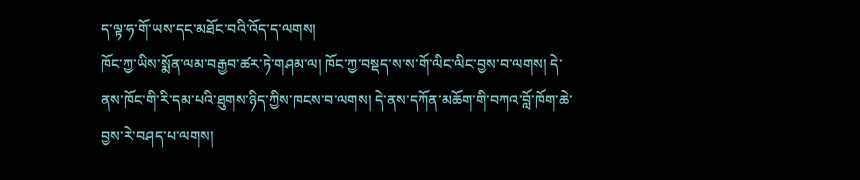ད་ལྟ་ཧ་གོ་ཡས་དང་མཐོང་བའི་འོད་ད་ལགས།
ཁོང་ཀྱ་ཡིས་སྨོན་ལམ་བརྒྱབ་ཚར་ཏེ་གཤམ་ལ། ཁོང་ཀྱ་བསྡད་ས་ས་གོ་ལིང་ལིང་བྱས་བ་ལགས། དེ་ནས་ཁོང་གི་རི་དམ་པའི་ཐུགས་ཉིད་ཀྱིས་ཁངས་བ་ལགས། དེ་ནས་དཀོན་མཆོག་གི་བཀའ་བློ་ཁོག་ཆེ་བྱས་རེ་བཤད་པ་ལགས།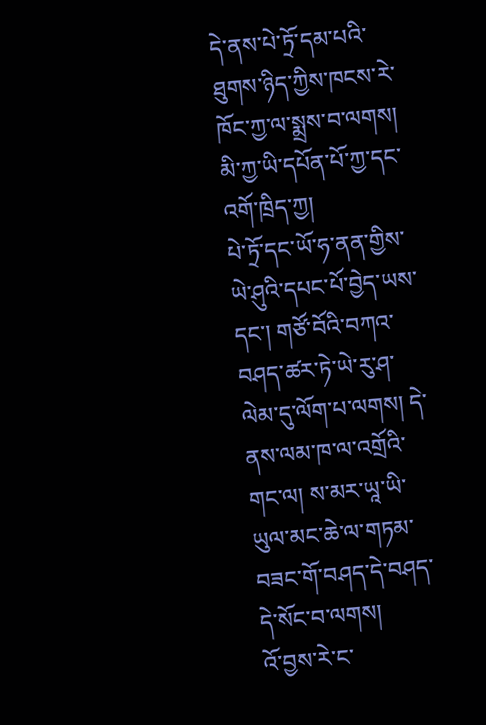དེ་ནས་པེ་ཏྲོ་དམ་པའི་ཐུགས་ཉིད་ཀྱིས་ཁངས་རེ་ཁོང་ཀྱ་ལ་སྨྲས་བ་ལགས། མི་ཀྱ་ཡི་དཔོན་པོ་ཀྱ་དང་འགོ་ཁྲིད་ཀྱ།
པེ་ཏྲོ་དང་ཡོ་ཧ་ནན་གྱིས་ཡེ་ཤུའི་དཔང་པོ་བྱེད་ཡས་དང་། གཙོ་བོའི་བཀའ་བཤད་ཚར་ཏེ་ཡེ་རུ་ཤ་ལེམ་དུ་ལོག་པ་ལགས། དེ་ནས་ལམ་ཁ་ལ་འགྲོའི་གང་ལ། ས་མར་ཡཱ་ཡི་ཡུལ་མང་ཆེ་ལ་གཏམ་བཟང་གོ་བཤད་དེ་བཤད་དེ་སོང་བ་ལགས།
འོ་བྱས་རེ་ང་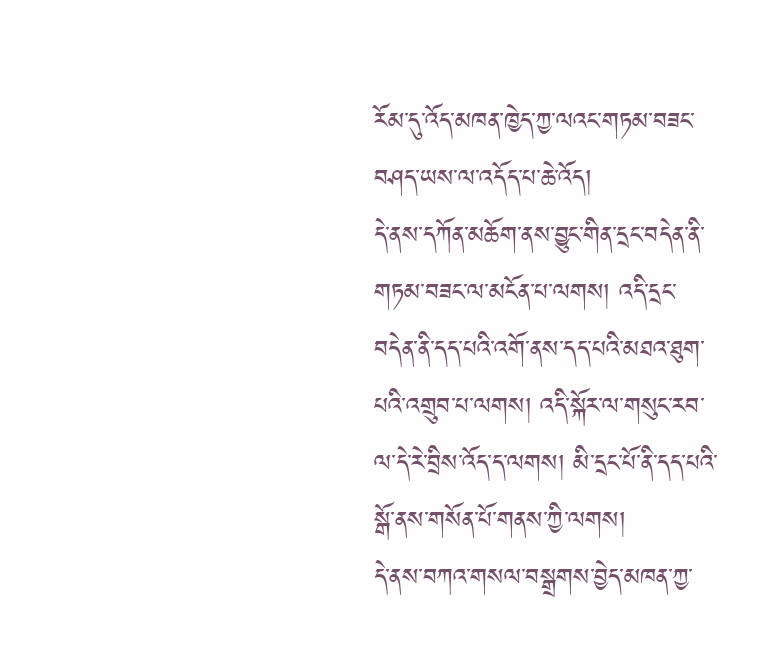རོམ་དུ་འོད་མཁན་ཁྱེད་ཀྱ་ལའང་གཏམ་བཟང་བཤད་ཡས་ལ་འདོད་པ་ཆེ་འོད།
དེ་ནས་དཀོན་མཆོག་ནས་བྱུང་གིན་དྲང་བདེན་ནི་གཏམ་བཟང་ལ་མངོན་པ་ལགས། འདི་དྲང་བདེན་ནི་དད་པའི་འགོ་ནས་དད་པའི་མཐའ་ཐུག་པའི་འགྲུབ་པ་ལགས། འདི་སྐོར་ལ་གསུང་རབ་ལ་དེ་རེ་བྲིས་འོད་ད་ལགས། མི་དྲང་པོ་ནི་དད་པའི་སྒོ་ནས་གསོན་པོ་གནས་ཀྱི་ལགས།
དེ་ནས་བཀའ་གསལ་བསྒྲགས་བྱེད་མཁན་ཀྱ་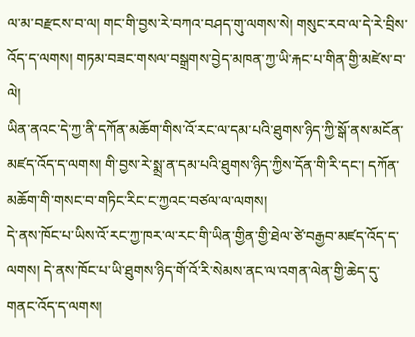ལ་མ་བརྫངས་བ་ལ། གང་གི་བྱས་རེ་བཀའ་བཤད་གུ་ལགས་སེ། གསུང་རབ་ལ་དེ་རེ་བྲིས་འོད་ད་ལགས། གཏམ་བཟང་གསལ་བསྒྲགས་བྱེད་མཁན་ཀྱ་ཡི་རྐང་པ་གིན་གྱི་མཛེས་བ་ལེ།
ཡིན་ནའང་དེ་ཀྱ་ནི་དཀོན་མཆོག་གིས་འོ་རང་ལ་དམ་པའི་ཐུགས་ཉིད་ཀྱི་སྒོ་ནས་མངོན་མཛད་འོད་ད་ལགས། གི་བྱས་རེ་སྨྲ་ན་དམ་པའི་ཐུགས་ཉིད་ཀྱིས་དོན་གི་རི་དང་། དཀོན་མཆོག་གི་གསང་བ་གཏིང་རིང་ང་ཀྱའང་བཙལ་ལ་ལགས།
དེ་ནས་ཁོང་པ་ཡིས་འོ་རང་ཀྱ་ཁར་ལ་རང་གི་ཡིན་གྱིན་གྱི་ཐེལ་ཙེ་བརྒྱབ་མཛད་འོད་ད་ལགས། དེ་ནས་ཁོང་པ་ཡི་ཐུགས་ཉིད་གོ་འོ་རི་སེམས་ནང་ལ་འགན་ལེན་གྱི་ཆེད་དུ་གནང་འོད་ད་ལགས།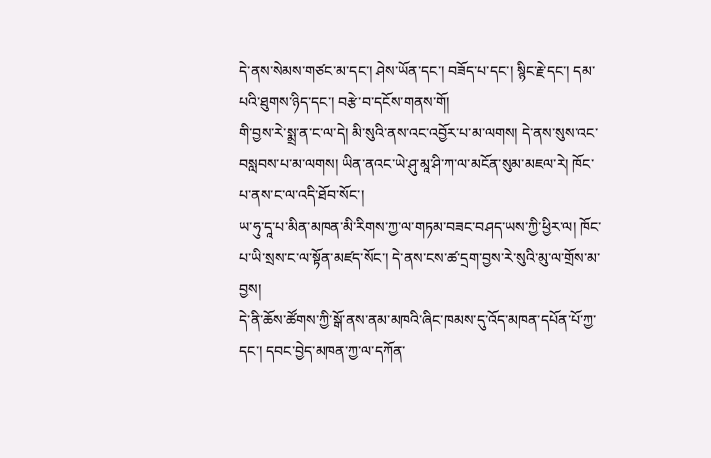དེ་ནས་སེམས་གཙང་མ་དང་། ཤེས་ཡོན་དང་། བཟོད་པ་དང་། སྙིང་རྗེ་དང་། དམ་པའི་ཐུགས་ཉིད་དང་། བརྩེ་བ་དངོས་གནས་གོ།
གི་བྱས་རེ་སྨྲ་ན་ང་ལ་དེ། མི་སུའི་ནས་འང་འབྱོར་པ་མ་ལགས། དེ་ནས་སུས་འང་བསླབས་པ་མ་ལགས། ཡིན་ནའང་ཡེ་ཤུ་མཱ་ཤི་ཀ་ལ་མངོན་སུམ་མཇལ་རེ། ཁོང་པ་ནས་ང་ལ་འདི་ཐོབ་སོང་།
ཡ་ཧུ་དཱ་པ་མིན་མཁན་མི་རིགས་ཀྱ་ལ་གཏམ་བཟང་བཤད་ཡས་ཀྱི་ཕྱིར་ལ། ཁོང་པ་ཡི་སྲས་ང་ལ་སྟོན་མཛད་སོང་། དེ་ནས་ངས་ཚ་དྲག་བྱས་རེ་སུའི་མུ་ལ་གྲོས་མ་བྱས།
དེ་ནི་ཆོས་ཚོགས་ཀྱི་སྒོ་ནས་ནམ་མཁའི་ཞིང་ཁམས་དུ་འོད་མཁན་དཔོན་པོ་ཀྱ་དང་། དབང་བྱེད་མཁན་ཀྱ་ལ་དཀོན་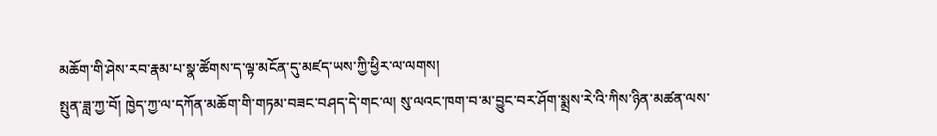མཆོག་གི་ཤེས་རབ་རྣམ་པ་སྣ་ཚོགས་ད་ལྟ་མངོན་དུ་མཛད་ཡས་ཀྱི་ཕྱིར་ལ་ལགས།
སྤུན་ཟླ་ཀྱ་བོ། ཁྱེད་ཀྱ་ལ་དཀོན་མཆོག་གི་གཏམ་བཟང་བཤད་དེ་གང་ལ། སུ་ལའང་ཁག་བ་མ་བྱུང་བར་ཤོག་སྨྲས་རེ་འི་ཀིས་ཉིན་མཚན་ལས་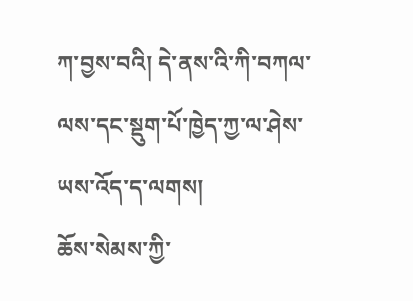ཀ་བྱས་བའི། དེ་ནས་འི་ཀི་བཀལ་ལས་དང་སྡུག་པོ་ཁྱེད་ཀྱ་ལ་ཤེས་ཡས་འོད་ད་ལགས།
ཆོས་སེམས་ཀྱི་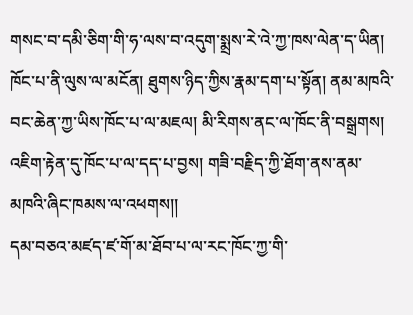གསང་བ་དམི་ཅིག་གི་ཧ་ལས་བ་འདུག་སྨྲས་རེ་འེ་ཀྱ་ཁས་ལེན་ད་ཡིན། ཁོང་པ་ནི་ལུས་ལ་མངོན། ཐུགས་ཉིད་ཀྱིས་རྣམ་དག་པ་སྟོན། ནམ་མཁའི་བང་ཆེན་ཀྱ་ཡིས་ཁོང་པ་ལ་མཇལ། མི་རིགས་ནང་ལ་ཁོང་ནི་བསྒྲགས། འཇིག་རྟེན་དུ་ཁོང་པ་ལ་དད་པ་བྱས། གཟི་བརྗིད་ཀྱི་ཐོག་ནས་ནམ་མཁའི་ཞིང་ཁམས་ལ་འཕགས།།
དམ་བཅའ་མཛད་ཛ་གོ་མ་ཐོབ་པ་ལ་རང་ཁོང་ཀྱ་གི་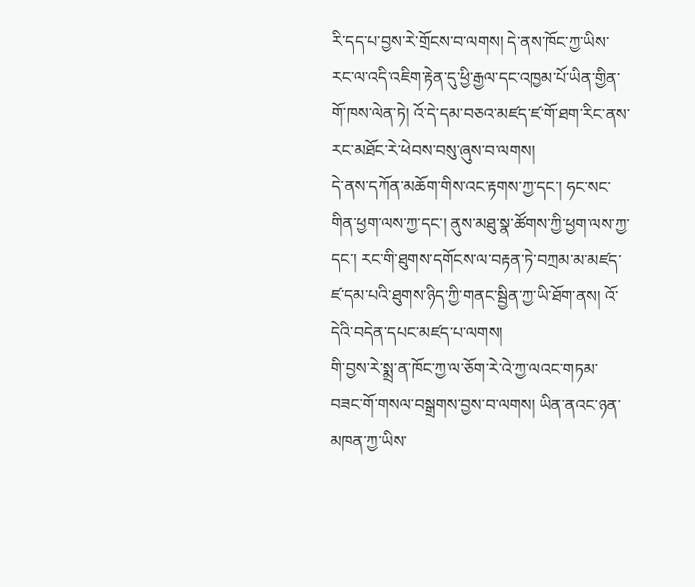རི་དད་པ་བྱས་རེ་གྲོངས་བ་ལགས། དེ་ནས་ཁོང་ཀྱ་ཡིས་རང་ལ་འདི་འཇིག་རྟེན་དུ་ཕྱི་རྒྱལ་དང་འཁྱམ་པོ་ཡིན་གྱིན་གོ་ཁས་ལེན་ཏེ། འོ་དེ་དམ་བཅའ་མཛད་ཛ་གོ་ཐག་རིང་ནས་རང་མཐོང་རེ་ཕེབས་བསུ་ཞུས་བ་ལགས།
དེ་ནས་དཀོན་མཆོག་གིས་འང་རྟགས་ཀྱ་དང་། ཧང་སང་གིན་ཕྱག་ལས་ཀྱ་དང་། ནུས་མཐུ་སྣ་ཚོགས་ཀྱི་ཕྱག་ལས་ཀྱ་དང་། རང་གི་ཐུགས་དགོངས་ལ་བརྟན་ཏེ་བཀྲམ་མ་མཛད་ཛ་དམ་པའི་ཐུགས་ཉིད་ཀྱི་གནང་སྦྱིན་ཀྱ་ཡི་ཐོག་ནས། འོ་དེའི་བདེན་དཔང་མཛད་པ་ལགས།
གི་བྱས་རེ་སྨྲ་ན་ཁོང་ཀྱ་ལ་ཅོག་རེ་འེ་ཀྱ་ལའང་གཏམ་བཟང་གོ་གསལ་བསྒྲགས་བྱས་བ་ལགས། ཡིན་ནའང་ཉན་མཁན་ཀྱ་ཡིས་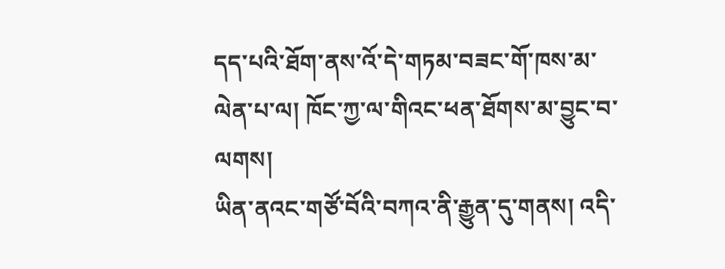དད་པའི་ཐོག་ནས་འོ་དེ་གཏམ་བཟང་གོ་ཁས་མ་ལེན་པ་ལ། ཁོང་ཀྱ་ལ་གིའང་ཕན་ཐོགས་མ་བྱུང་བ་ལགས།
ཡིན་ནའང་གཙོ་བོའི་བཀའ་ནི་རྒྱུན་དུ་གནས། འདི་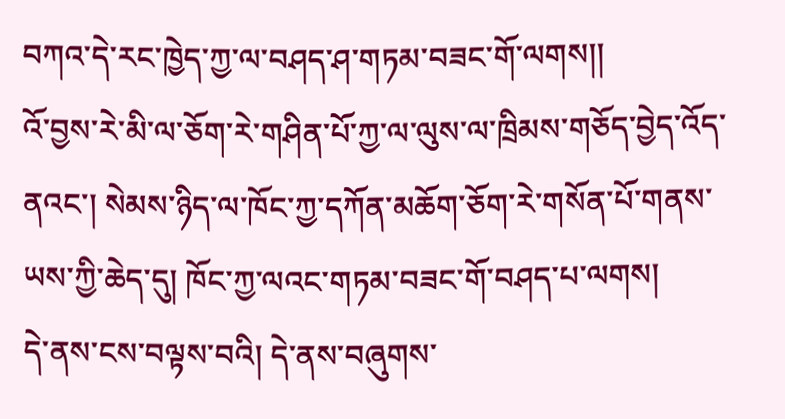བཀའ་དེ་རང་ཁྱེད་ཀྱ་ལ་བཤད་ཤ་གཏམ་བཟང་གོ་ལགས།།
འོ་བྱས་རེ་མི་ལ་ཅོག་རེ་གཤིན་པོ་ཀྱ་ལ་ལུས་ལ་ཁྲིམས་གཅོད་བྱེད་འོད་ནའང་། སེམས་ཉིད་ལ་ཁོང་ཀྱ་དཀོན་མཆོག་ཅོག་རེ་གསོན་པོ་གནས་ཡས་ཀྱི་ཆེད་དུ། ཁོང་ཀྱ་ལའང་གཏམ་བཟང་གོ་བཤད་པ་ལགས།
དེ་ནས་ངས་བལྟས་བའི། དེ་ནས་བཞུགས་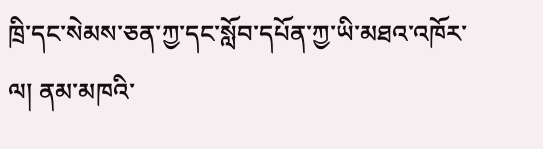ཁྲི་དང་སེམས་ཅན་ཀྱ་དང་སློབ་དཔོན་ཀྱ་ཡི་མཐའ་འཁོར་ལ། ནམ་མཁའི་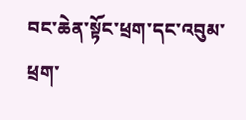བང་ཆེན་སྟོང་ཕྲག་དང་འབུམ་ཕྲག་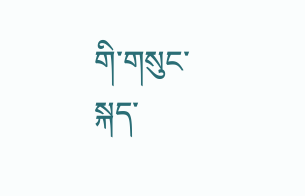གི་གསུང་སྐད་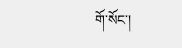གོ་སོང་།